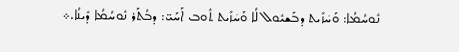ܢܽܘܚܳܡܳܐ: ܘܰܚܿܙܺܝܬ ܕܒܰܫܝܽܘܠ ܠܳܐ ܘܰܚܿܙܺܝܬ ܬܽܘܒ ܐܰܚܰܝ̈: ܕܒܳܬܰܪ ܢܽܘܚܳܡܳܐ ܕܺܝܢܳܐ.܀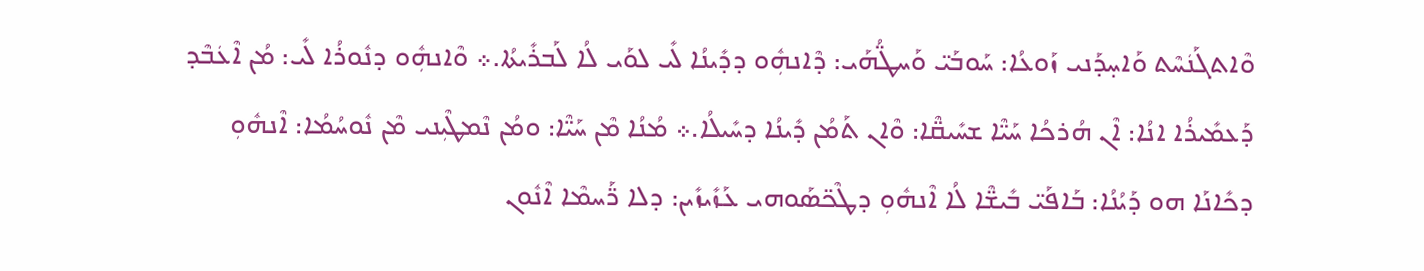ܘܶܐܬܓܰܢܿܚܶܬ ܘܰܐܚ̣ܕܰܢܝ ܙܰܘܥܳܐ: ܚܰܘܒܰܝ̈ ܘܰܚܛ̈ܳܗܰܝ: ܕܶܐܢܗܼܽܘ ܕܕܺܝܢܳܐ ܠܺܝ ܠܘܰܝ ܠܳܐ ܠܰܒܪܺܝܬܳܐ.܀ ܘܶܐܢܗܼܽܘ ܕܢܽܘܪܳܐ ܠܺܝ: ܡܳܢ ܐܶܥܿܒܶܕ ܕܰܥܡܺܝܪܳܐ ܐܢܳܐ: ܐܶܢ ܗܳܪܟܳܐ ܚܰܝ̈ܶܐ ܫܚܺܝܩ̈ܶܐ: ܘܶܐܢ ܬܰܡܳܢ ܕܺܝܢܳܐ ܕܚܺܝܠܳܐ.܀ ܡܳܢܳܐ ܡܶܢ ܚܰܝ̈ܶܐ: ܘܡܳܢ ܢܶܡܛܶܝܼܢܝ ܡܶܢ ܢܽܘܚܳܡܳܐ: ܐܶܢܗܽܘܼ ܕܟܺܐܢܰܐ ܗܘ ܕܰܝܳܢܳܐ: ܒܰܐܦܰܝ̈ ܒܺܝܫ̈ܶܐ ܠܳܐ ܐܶܢܗܽܘܼ ܕܛܶܟ̈ܣܰܘܗܝ ܥܰܙܺܝܙܺܝܢ: ܕܠܐ ܪ̈ܰܚܡܶܐ ܐܶܢܽܘܢ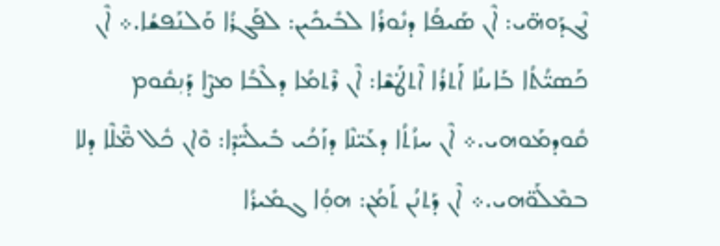ܢܶܓܕܰܘܗ̈ܝ: ܐܶܢ ܣܰܝܦܳܐ ܕܢܽܘܪܳܐ ܠܒܺܝܟܺܝܢ: ܠܦܰܓܪܳܐ ܘܰܠܢܰܦܫܳܐ.܀ ܐܶܢ ܟܰܣܝ̈ܳܬܳܐ ܒܰܐܝܢܳܐ ܐܰܬܪܳܐ ܐܶܬܛܰ݀ܫܶܐ: ܐܶܢ ܪܶܬܡܳܐ ܕܠܶܒܳܐ ܡܨܶܐ ܕܰܢܼܩܽܘܡ ܩܽܘܕܡܰܘܗܝ.܀ ܐܶܢ ܚܙܳܬܳܐ ܕܥܰܝ̈ܢܶܐ ܕܙܰܟܳܝ ܒܺܝܠܺܝ̈ܕܶܐ: ܘܶܐܢ ܟܽܠ ܡ̈ܶܠܶܐ ܕܠܐ ܒܡܶܠܰܘ̈ܗܝ.܀ ܐܶܢ ܕܰܬܢܳܢ ܬܰܡܳܢ: ܗܘܼܳܐ ܓܡܺܝܪܳܐ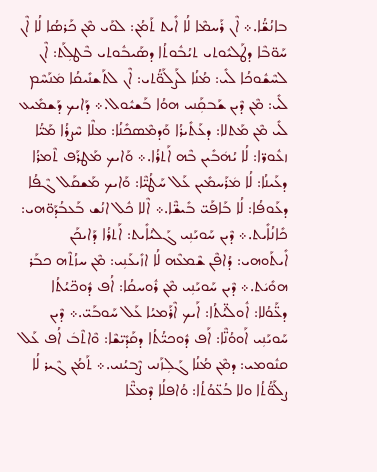ܒܐܢܳܫ̈ܳܐ.܀ ܐܶܢ ܪܰܚܡܶܐ ܠܳܐ ܐܺܝܬ ܬܰܡܳܢ: ܠܘܰܝ ܡܶܢ ܟܰܪܣܳܐ ܠܳܐ ܐܶܢ ܚܰܘ̈ܒܶܐ ܕܛܰܠܝܽܘܬܝ ܬܝܳܒܽܘܬܳܐ ܕܣܰܝܒܽܘܬܝ ܒܶܛܠܼܰܬ: ܐܶܢ ܠܚܶܫܽܘܟܳܐ ܠܺܝ: ܡܳܢܳܐ ܠܰܨܠܰܘ̈ܳܬܝ: ܐܶܢ ܠܬܰܫܢܺܝܩܳܐ ܡܿܢܰܚܶܡ ܠܺܝ: ܡܶܢ ܕܶܝܢ ܫܰܒܩܼܰܢܝ ܗܘܳܐ ܒܰܫܝܽܘܠ.܀ ܕܰܐܝܟ ܕܰܫܡܺܝܥ ܠܺܝ ܡܶܢ ܡܰܬܠܐ: ܕܥܰܬܺܝܪܳܐ ܘܰܕܡܶܣܟܺܢܳܐ: ܡܠܶܐ ܚܶܨܪܳܐ ܡܰܝ̈ܳܐ ܙܥܽܘܪ̈ܐ: ܠܳܐ ܝܳܗܿܒܺܝܢ ܒܶܗ ܐܰܬܪܳܐ.܀ ܘܰܐܝܟ ܡܰܛܪܰܦ ܬܶܡܪܳܐ ܕܥܰܝܢܳܐ: ܠܳܐ ܡܿܪܰܚܡܺܝܢ ܥܰܠ ܚܰܛܳܝ̈ܶܐ: ܘܰܐܝܟ ܡܰܫܩܰܠ ܓܶܦܳܐ ܕܥܰܘܦܳܐ: ܠܳܐ ܒܰܐܦܰܝ̈ ܒܺܝܫ̈ܶܐ.܀ ܐܶܠܐ ܟܽܠ ܐܢܳܫ ܒܰܥܒܳܕܰܘ̈ܗܝ: ܟܺܐܢܳܐܺܝܬ.܀ ܕܶܝܢ ܚܰܘܝܰܢܼܝ ܓܰܠܝܳܐܺܝܬ: ܐܰܬܪܳܐ ܕܰܐܝܟܰܢ ܐܺܝܬܰܘܗܝ: ܕܳܐܦܶܢ ܫܶܡܥܶܗ ܠܳܐ ܐܙܺܝܥܰܢܼܝ: ܡܶܢ ܚܙܳܬܶܗ ܟܒܰܪ ܗܘܺܝܿܬ.܀ ܕܶܝܢ ܚܰܘܝܰܢܼܝ ܡܶܢ ܪܽܘܚܩܳܐ: ܐܳܦ ܕܽܘܟ̈ܝܳܬܳܐ ܕܥ̈ܰܘܳܠܐ: ܐܽܘܠ̈ܝܳܬܳܐ: ܐܰܝܟ ܐܶܪܰܡܝܳܐ ܥܰܠ ܚܰܘܒܰܝ̈.܀ ܕܶܝܢ ܚܰܘܝܰܢܼܝ ܐܰܘܘܳܢ̈ܶܐ: ܐܰܦ ܕܽܘܟܝ̈ܳܬܳܐ ܕܩܰܕܺܝ̈ܫܶܐ: ܘܶܐܬܶܒܿ ܐܳܦ ܥܰܠ ܩܢܽܘܡܝ: ܕܡܶܢ ܡܳܢܳܐ ܓܰܠܼܙܰܢܝ ܨܶܒܝܳܢܝ.܀ ܬܰܡܳܢ ܓܶܝܪ ܠܳܐ ܨܠܰܘ̈ܳܬܳܐ ܘܠܐ ܒܳܥ̈ܘܳܬܳܐ: ܘܳܐܦܠܳܐ ܕܶܡܥ̈ܶܐ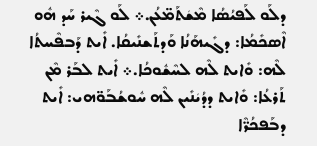ܕܠܰܘ ܠܰܦܝܳܣܳܐ ܡܶܫܿܬܰܡ̈ܥܳܢ.܀ ܠܰܘ ܓܶܝܪ ܚܰܕ ܗܽܘ ܐܶܣܟܺܡܳܐ: ܕܓܺܝܗܰܢܳܐ ܘܰܕܬܰܫܢܺܝܩܳܐ. ܐܺܝܬ ܕܰܒܦܶܚܬܳܐ ܠܶܗ: ܘܺܐܝܬ ܠܶܗ ܠܚܶܫܽܘܟܳܐ.܀ ܐܺܝܬ ܠܒܰܪ ܡܶܢ ܬܰܪܥܳܐ: ܘܺܐܝܬ ܕܕܳܝܿܢܺܝܢ ܠܶܗ ܚܽܘܫܳܒܰܘ̈ܗܝ: ܐܺܝܬ ܕܒܰܦܟܳܪ̈ܶܐ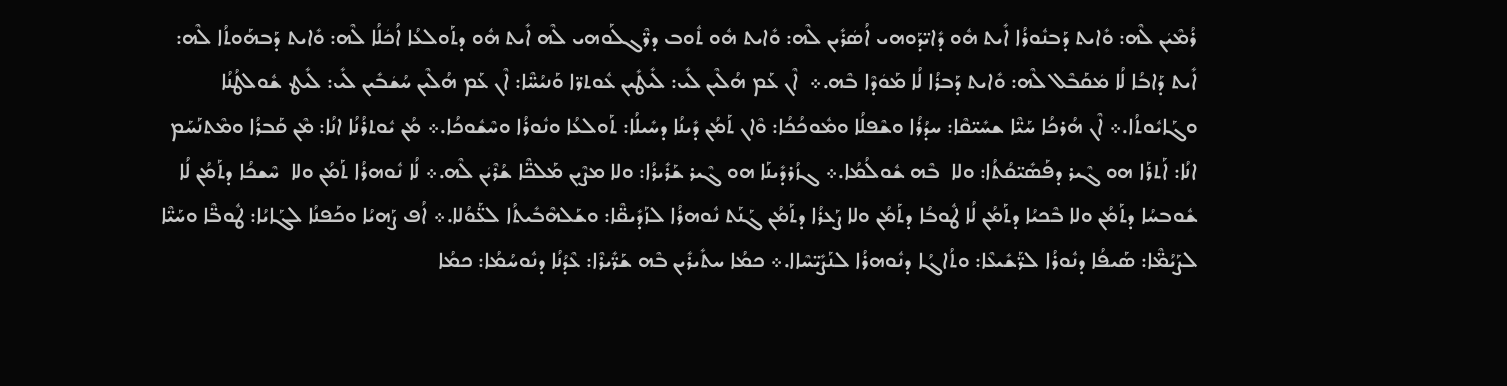ܪܳܡܶܝܿܢ ܠܶܗ: ܘܺܐܝܬ ܕܰܒܢܽܘܪܳܐ ܐܺܝܬ ܗܽܘ ܕܺܐܝ̈ܕܰܘܗܝ ܐܳܣܿܪܺܝܢ ܠܶܗ: ܘܺܐܝܬ ܗܽܘ ܬܽܘܒ ܕܪ̈ܶܓܠܰܘܗܝ ܠܶܗ ܐܺܝܬ ܗܽܘ ܕܬܰܘܠܥܳܐ ܐܳܟܿܠܳܐ ܠܶܗ: ܘܺܐܝܬ ܕܰܒܗܰܘܬܳܐ ܠܶܗ: ܐܺܝܬ ܕܰܐܒܳܐ ܠܳܐ ܡܿܩܰܒܶܠ ܠܶܗ: ܘܺܐܝܬ ܕܰܒܪܳܐ ܠܳܐ ܡܰܘܿܕܶܐ ܒܶܗ.܀  ܐܶܢ ܥܰܡ ܗܳܠܶܝܢ ܠܺܝ: ܠܺܝܛܺܝܢ ܥܽܘܬܪ̈ܐ ܘܰܢܝܳܚ̈ܶܐ: ܐܶܢ ܥܰܡ ܗܳܠܶܝܢ ܚܳܫܿܒܺܝܢ ܠܺܝ: ܠܺܝܛ ܫܽܘܠܛܳܢܳܐ ܘܓܰܐܝܽܘܬܳܐ.܀ ܐܶܢ ܗܳܪܟܳܐ ܚܰܝ̈ܶܐ ܫܚܺܝ̈ܩܶܐ: ܚܕܳܪܳܐ ܘܫܶܦܠܳܐ ܘܡܽܘܟܳܟܳܐ: ܘܶܐܢ ܬܰܡܳܢ ܕܺܝܢܳܐ ܕܚܺܝܠܳܐ: ܬܰܘܠܥܳܐ ܘܢܽܘܪܳܐ ܘܚܶܫܽܘܟܳܐ.܀ ܡܳܢ ܝܽܘܬܪܳܢܳܐ ܐܢܳܐ: ܡܶܢ ܩܰܒܪܳܐ ܘܡܶܬܢܰܚܰܡ ܐܢܳܐ: ܐܰܬܪܰܐ ܗܘ ܓܶܝܪ ܕܦܰܣܺܝ̈ܩܳܬܳܐ: ܘܠܐ  ܒܶܗ ܫܽܘܠܳܡܳܐ.܀ ܓܙܳܪܕܺܝܢܰܐ ܗܘ ܓܶܝܪ ܫܰܪܺܝܪܳܐ: ܘܠܐ ܡܨܶܝܢ ܡܰܠܟ̈ܶܐ ܫܳܪܶܝܿܢ ܠܶܗ.܀ ܠܳܐ ܢܽܘܗܪܳܐ ܬܰܡܳܢ ܘܠܐ  ܚܶܫܟܳܐ ܕܬܰܡܳܢ ܠܳܐ ܫܽܘܒܚܳܐ ܕܬܰܡܳܢ ܘܠܐ ܒܶܟܝܳܐ ܕܬܰܡܳܢ ܠܳܐ ܛܽܘܒܳܐ ܕܬܰܡܳܢ ܘܠܐ ܨܰܥܪܳܐ ܕܬܰܡܳܢ ܓܰܢܰܬ ܢܽܘܗܪܳܐ ܠܙܰܕܺܝܩ̈ܶܐ: ܘܫܰܠܗܶܒܺܝܬܳܐ ܠܥ̈ܰܘܳܠܐ.܀ ܐܳܦ ܨܰܗܝܳܐ ܘܟܰܦܢܳܐ ܠܓܰܐܝܳܐ: ܛܽܘܒ̈ܶܐ ܘܚܰܝ̈ܶܐ ܠܨܰܝܳܡ̈ܶܐ: ܣܰܝܦܳܐ ܕܢܽܘܪܳܐ ܠܪ̈ܰܫܺܝܥܶܐ: ܘܬܳܐܓܳܐ ܕܢܽܘܗܪܳܐ ܠܢܰܨܺܝ̈ܚܶܐܐ.܀ ܟܡܳܐ ܚܬܺܝܪܺܝܢ ܒܶܗ ܫܰܪ̈ܺܝܪܶܐ: ܥܶܕܳܢܳܐ ܕܢܽܘܚܳܡܳܐ: ܟܡܳܐ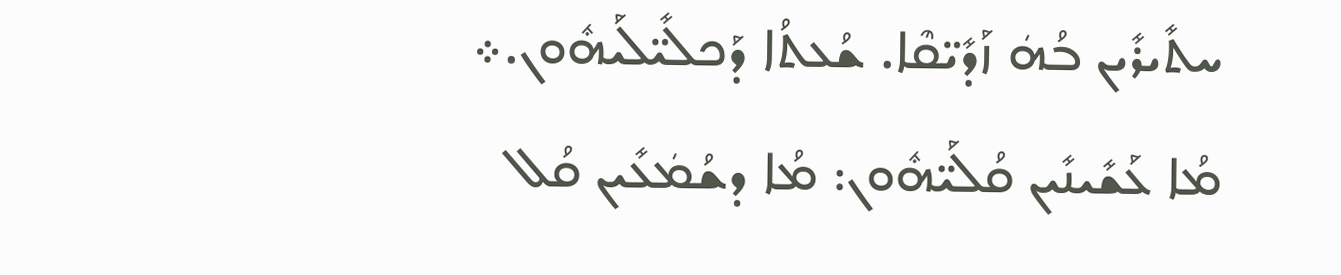ܚܬܺܝܪܺܝܢ ܒܳܗܿ ܙܰܕܺܝ̈ܩܶܐ. ܫܳܥܬܳܐ ܕܰܟܠܺܝ̈ܠܰܝܗܽܘܢ.܀ ܡܳܐ ܥܰܫܺܝܢܺܝܢ ܩܳܠܰܝ̈ܗܽܘܢ: ܡܳܐ ܕܫܳܡܿܥܺܝܢ ܩܳܠ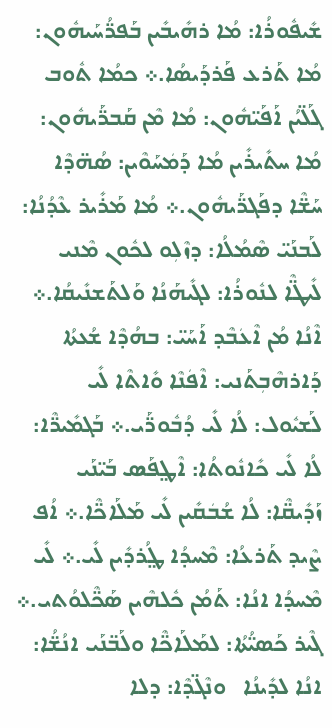ܫܺܝܦܽܘܪܳܐ: ܡܳܐ ܪܗܺܝܒܺܝܢ ܒܰܦܪ̈ܳܚܰܝܗܽܘܢ: ܡܳܐ ܬܰܪܥ ܦܰܪܕܰܝܣܳܐ.܀ ܟܡܳܐ ܬܽܘܒ ܓܰܠ̈ܝܳܢ ܐܰܦܰܝ̈ܗܽܘܢ: ܡܳܐ ܡܶܢ ܩܰܒܪ̈ܰܝܗܽܘܢ: ܡܳܐ ܚܬܺܝܪܺܝܢ ܡܳܐ ܕܰܡܿܚܰܘܶܝܢ: ܣܳܗ̈ܕܶܐ ܚܰܫ̈ܶܐ ܕܦܰܓܪ̈ܰܝܗܽܘܢ.܀ ܡܳܐ ܡܰܪܺܝܪ ܥܶܕܳܢܳܐ: ܠܰܒܢܰܝ̈ ܣܶܡܳܠܳܐ: ܕܙܶܠܼܘ ܠܟܽܘܢ ܡܶܢܝ ܠܺܝܛ̈ܶܐ ܠܢܽܘܪܳܐ: ܠܓܺܝܗܰܢܳܐ ܘܰܠܬܰܫܢܺܝܩܳܐ.܀ ܐܶܢܳܐ ܡܳܢ ܐܶܥܿܒܶܕ ܐܰܚܰܝ̈: ܒܗܳܕܶܐ ܫܳܥܬܳܐ ܕܰܐܪܗܶܒܼܬܰܢܝ: ܐܶܦܿܢܶܐ ܘܺܐܬܶܐ ܠܺܝ ܠܰܫܝܽܘܠ: ܠܳܐ ܠܺܝ ܕܳܒܽܘܪ̈ܰܝ.܀ ܒܰܓܡܺܝܪ̈ܶܐ: ܠܳܐ ܠܺܝ ܟܺܐܢܽܘܬܳܐ: ܐܶܛ݀ܦܰܣ ܒܰܝ̈ܢܰܝ ܙܰܕܺܝܩ̈ܶܐ: ܠܳܐ ܫܳܒܿܩܺܝܢ ܠܺܝ ܡܰܠܰܐܟ̈ܶܐ.܀ ܐܳܦ ܨܶܝܕ ܬܰܪܥܳܐ: ܡܶܚܕܳܐ ܛ݀ܳܪܕܺܝܢ ܠܺܝ.܀ ܠܺܝ ܡܶܚܕܳܐ ܐܢܳܐ: ܬܰܡܳܢ ܟܽܠܗܶܝܢ ܣܰܟ̈ܶܠܘܳܬܝ.܀ ܓܶܝܪ ܟܰܣܝ̈ܳܬܳܐ: ܠܡܰܠܰܐܟ̈ܶܐ ܘܠܰܒ̈ܢܰܝ ܐܢܳܫ̈ܳܐ: ܐܢܳܐ ܠܕܺܝܢܳܐ   ܘܢܶܓ̈ܕܶܐ: ܕܠܐ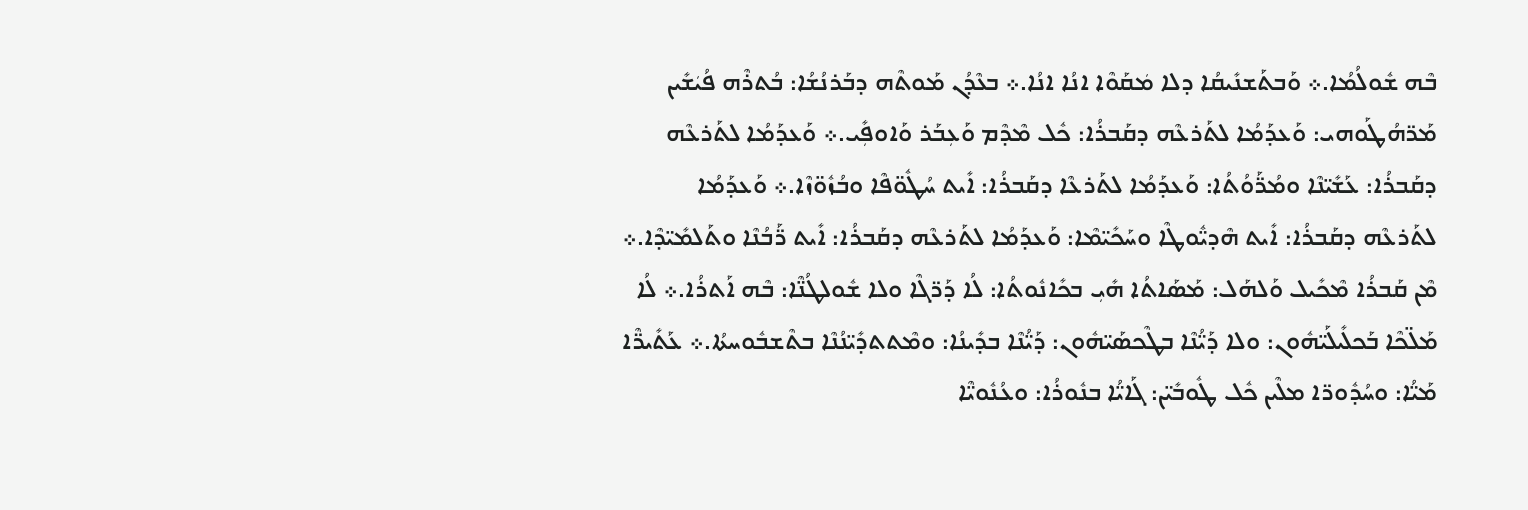ܒܶܗ ܫܽܘܠܳܡܳܐ.܀ ܘܰܒܬܰܫܢܺܝܩܳܐ ܕܠܐ ܡܿܩܰܘܶܐ ܐܢܳܐ ܐܢܳܐ.܀ ܒܥܶܕܳܢ ܡܰܘܬܶܗ ܕܒܰܪܢܳܫܳܐ: ܒܳܬܪܶܗ ܦܳܝܿܫܺܝܢ ܡܰܪ̈ܗܳܛܰܘܗܝ: ܘܰܥܕܰܡܳܐ ܠܬܰܪܥܶܗ ܕܩܰܒܪܳܐ: ܟܽܠ ܡܶܕܶܡ ܘܰܥܼܒܰܪ ܘܰܐܘܦܼܺܝ.܀ ܘܰܥܕܰܡܳܐ ܠܬܰܪܥܶܗ ܕܩܰܒܪܳܐ: ܥܰܫܺܝ̈ܢܶܐ ܘܡܳܪ̈ܰܘܳܬܳܐ: ܘܰܥܕܰܡܳܐ ܠܬܰܪܥܶܐ ܕܩܰܒܪܳܐ: ܐܺܝܬ ܚܳܛܽܘ̈ܦܶܐ ܘܒܳܙܽܘ̈ܙܶܐ.܀ ܘܰܥܕܰܡܳܐ ܠܬܰܪܥܶܗ ܕܩܰܒܪܳܐ: ܐܺܝܬ ܗܶܕܝ̈ܽܘܛܶܐ ܘܚܰܟܺܝ̈ܡܶܐ: ܘܰܥܕܰܡܳܐ ܠܬܰܪܥܶܗ ܕܩܰܒܪܳܐ: ܐܺܝܬ ܪ̈ܰܒܳܢܶܐ ܘܬܰܠܡܺܝ̈ܕܶܐ.܀ ܡܶܢ ܩܰܒܪܳܐ ܡܶܟܺܝܠ ܘܰܠܗܰܠ: ܡܰܣܰܐܬܳܐ ܗܺܝܼ ܒܟܺܐܢܽܘܬܳܐ: ܠܳܐ ܕܰܪ̈ܓܶܐ ܘܠܐ ܫܽܘܠܛܳܢ̈ܶܐ: ܒܶܗ ܐܰܬܪܳܐ.܀ ܠܳܐ ܡܰܠ̈ܟܶܐ ܒܰܟܠܺܝܠܰܝ̈ܗܽܘܢ: ܘܠܐ ܕܰܝ̈ܳܢܶܐ ܒܛܶܟܣܰܝ̈ܗܽܘܢ: ܕܰܝ̈ܳܢܶܐ ܒܕܺܝܢܳܐ: ܘܡܶܬܬܕܺܝ̈ܢܳܢܶܐ ܒܬܶܫܒܽܘܚܬܳܐ.܀ ܥܰܬܺܝܪ̈ܶܐ ܡܰܝ̈ܳܐ: ܘܚܳܕܽܘܪ̈ܐ ܡܠܶܝܢ ܟܽܠ ܛܽܘܒܺܝ̈ܢ: ܓܰܐܝ̈ܳܐ ܒܢܽܘܪܳܐ: ܘܥܳܢܽܘܝ̈ܶܐ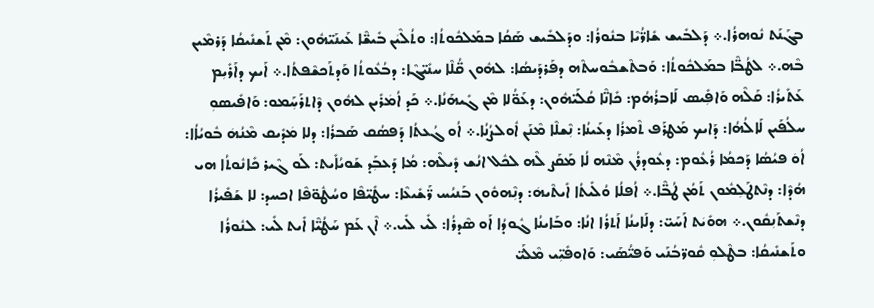ܒܓܰܢܰܬ ܢܽܘܗܪܳܐ.܀ ܕܰܠܒܺܝܫ ܫܺܐܪ̈ܳܝܶܐ ܒܢܽܘܪܳܐ: ܘܕܰܠܒܺܝܫ ܣܰܩܳܐ ܒܡܰܠܟܽܘܬܳܐ: ܘܬܳܠܶܝܿܢ ܒܺܝܫ̈ܶܐ ܥܰܝܢܰܝ̈ܗܽܘܢ: ܡܶܢ ܬܰܫܢܺܝܩܳܐ ܕܰܪܡܶܝܢ ܒܶܗ.܀ ܠܛܳܒ̈ܶܐ ܒܡܰܠܟܽܘܬܳܐ: ܘܰܒܬܶܫܒܽܘܚܬܶܗ ܕܦܰܪܕܰܝܣܳܐ: ܠܗܽܘܢ ܩ̈ܳܠܶܐ ܚܢܺܝ̈ܓܶܐ: ܕܒܳܥܽܘܬܳܐ ܘܰܕܬܰܟܫܶܦܬܳܐ.܀ ܐܰܝܟ ܕܐܰܪܺܝܼܡ  ܥܰܬܺܝܪܳܐ: ܩܰܠܶܗ ܘܰܐܦܼܺܝܣ ܠܰܐܒܪܳܗܳܡ: ܟܺܐܢ̈ܶܐ ܩܳܠܰܝ̈ܗܽܘܢ: ܕܥܰܘ̈ܳܠܐ ܡܶܢ ܓܺܝܗܰܢܳܐ.܀ ܟܰܕ ܐܳܡܿܪܺܝܢ ܠܗܽܘܢ ܕܶܐܬܪܰܚܼܰܡܘ: ܘܰܐܦܺܝܣܘܼ ܚܠܳܦܰܝܢ ܠܰܐܠܳܗܳܐ: ܕܰܐܝܟ ܡܰܛܪܰܦ ܬܶܡܪܳܐ ܕܥܰܝܢܳܐ: ܢܼܶܫܠܶܐ ܡܶܢܰܢ ܐܽܘܠܨܳܢܳܐ.܀ ܐܳܘ ܓܳܥܬܳܐ ܕܰܦܣܳܩ ܣܰܒܪܳܐ: ܕܠܐ ܡܿܕܺܝܩ ܡܶܢܳܗܿ ܒܽܘܝܳܐܳܐ: ܐܳܘܿ ܦܝܳܣܳܐ ܕܰܟܡܳܐ ܪܳܥܽܘܡ: ܕܥܽܘܕܪܳܢ ܡܶܢܶܗ ܠܳܐ ܡܰܩܰܨ ܠܶܗ ܠܟܽܠ ܐܢܳܫ ܕܺܝܠܶܗ: ܡܳܐ ܕܰܥܒܼܰܕ ܫܰܘܝܳܐܺܝܬ: ܠܰܘ ܓܶܝܪ ܟܺܐܢܽܘܬܳܐ ܗܝ ܗܳܕܶܐ: ܕܢܶܬܛܰܠܼܡܽܘܢ ܬܰܡܳܢ ܛܳܒ̈ܶܐ.܀ ܐܳܦܠܳܐ ܘܳܠܺܝܬܳܐ ܐܺܝܬܶܝܗܿ: ܕܢܼܶܗܘܽܘܢ ܒܰܢܝܳܚ ܪ̈ܰܫܺܝܥܶܐ: ܚܛܺܝ̈ܦܶܐ ܘܚܳܛܽܘ̈ܦܶܐ ܐܟܚܕ: ܠܐ ܫܰܦܺܝܪܳܐ ܕܢܶܫܬܰܢܼܩܽܘܢ.܀ ܗܘܺܝܿܬ ܐܰܚܰܝ̈: ܕܠܰܐܝܢܳܐ ܐܰܬܪܳܐ ܐܢܳܐ: ܘܒܰܐܝܢܳܐ ܓܽܘܕܳܐ ܐܰܘ ܣܶܕܪܳܐ: ܠܺܝ ܠܺܝ.܀ ܐܶܢ ܥܰܡ ܚܰܛܳܝ̈ܶܐ ܐܺܝܬ ܠܺܝ: ܠܢܽܘܪܳܐ ܘܬܰܫܢܺܝܩܳܐ: ܒܛܶܠܘܼ ܩܽܘܪ̈ܒܳܢܰܝ ܘܰܦܝ̈ܳܣܰܝ: ܘܰܐܘܦܺܝܼ̈ܝ ܡܶܠܰܝ̈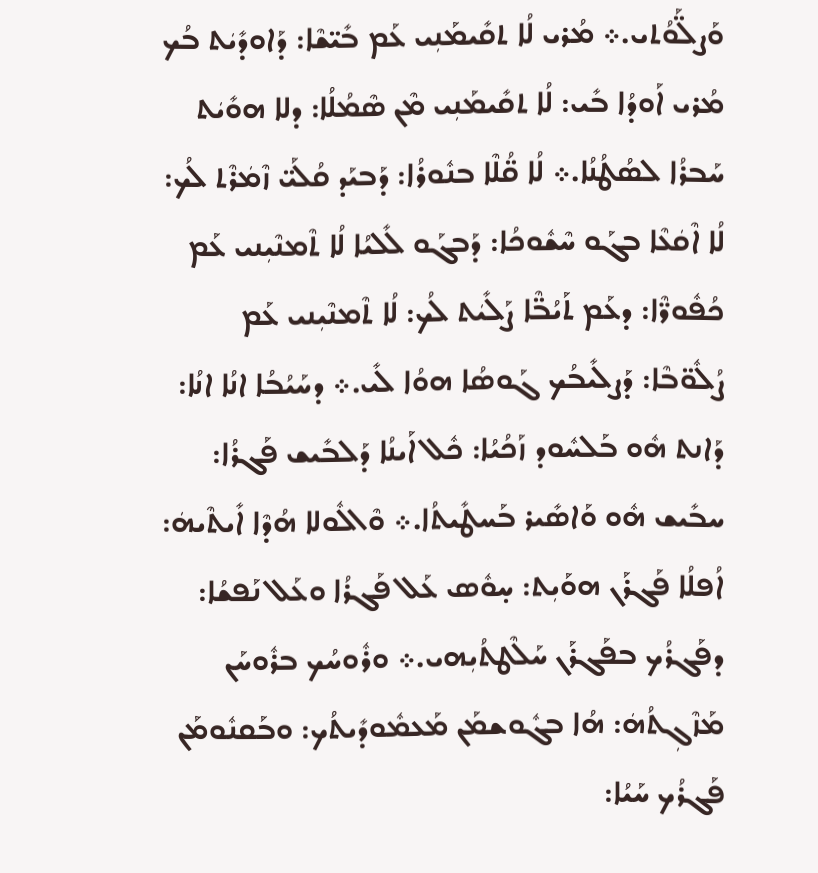ܘܰܨܠ̈ܰܘܳܬܝ.܀ ܡܳܪܝ ܠܳܐ ܬܩܺܝܡܰܢܼܝ ܥܰܡ ܒܺܝ̈ܫܶܐ: ܕܰܐܘܕܺܝܿܬ ܒܳܟ ܡܳܪܝ ܐܰܘܕܳܐ ܒܺܝ: ܠܳܐ ܬܩܺܝܡܰܢܼܝ ܡܶܢ ܣܶܡܳܠܳܐ: ܕܠܐ ܗܘܺܝܿܬ ܚܰܒܪܳܐ ܠܣܳܛܳܢܳܐ.܀ ܠܳܐ ܩ̈ܳܠܶܐ ܒܢܽܘܪܳܐ: ܕܰܒܝܰܕ ܩܳܠܰܝ̈ ܙܶܡܿܪܶܬ ܠܳܟ: ܠܳܐ ܐܶܩܿܥܶܐ ܒܓܰܘ ܚܶܫܽܘܟܳܐ: ܕܰܒܓܰܘ ܠܺܠܝܳܐ ܠܳܐ ܬܶܡܢܶܝܼܢܝ ܥܰܡ ܟܳܦܽܘܪ̈ܶܐ: ܕܥܰܡ ܬܰܝܳܒ̈ܶܐ ܨܰܠܺܝܿܬ ܠܳܟ: ܠܳܐ ܬܶܡܢܶܝܼܢܝ ܥܰܡ  ܨܳܠܽܘ̈ܒܶܐ: ܕܰܨܠܺܝܒܳܟ ܓܰܘܣܳܐ ܗܘܳܐ ܠܺܝ.܀ ܕܚܰܝܳܒܳܐ ܐܢܳܐ ܐܢܳܐ: ܕܰܐܢܬ ܗܽܘ ܒܰܠܚܽܘܕ ܙܰܟܳܝܳܐ: ܟܽܠ ܐܰܝܢܳܐ ܕܰܠܒܺܝܫ ܦܰܓܪܳܐ: ܚܒܺܝܫ ܗܽܘ ܘܰܐܣܺܝܪ ܒܰܚܛܺܝܬܳܐ.܀ ܘܶܐܠܽܘܠܐ ܗܳܕܶܐ ܐܺܝܬܶܝܗܿ: ܐܳܦܠܳܐ ܦܰܓܪܰܢ ܗܘܰܝܼܬ: ܚ̣ܘܽܣ ܥܰܠ ܦܰܓܪܳܐ ܘܥܰܠ ܢܰܦܫܳܐ: ܕܦܰܓܪܳܟ ܒܦܰܓܪܰܢ ܚܰܠܶܛܬܳܝܼܗܝ.܀ ܘܪܽܘܚܳܟ ܒܪܽܘܚܰܢ ܡܰܙܶܓܼܬܳܗܿ: ܗܳܐ ܒܓܽܘܫܡܰܢ ܡܰܥܡܽܘܕܺܝܬܳܟ: ܘܒܰܩܢܽܘܡܰܢ ܦܰܓܪܳܟ ܚܰܝܳܐ: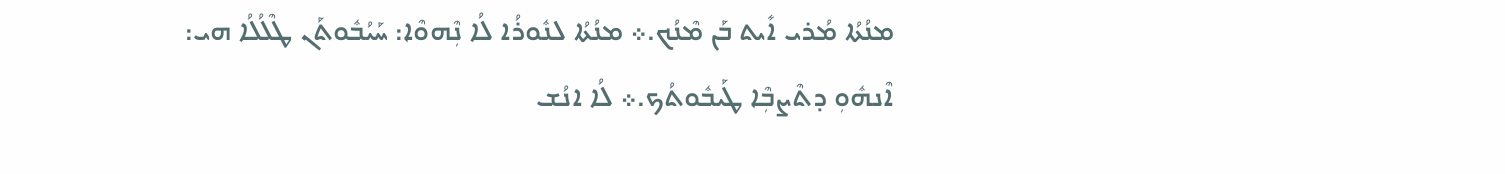ܡܢܳܬܳܐ ܡܳܪܝ ܐܺܝܬ ܒܰܢ ܡܶܢܳܟ.܀ ܡܢܳܬܳܐ ܠܢܽܘܪܳܐ ܠܳܐ ܢܼܶܗܘܶܐ: ܚܰܝܳܒܽܘܬܰܢ ܛܶܠܳܠܳܐ ܗܝ: ܐܶܢܗܽܘܼ ܕܬܶܨܒܼܶܐ ܛܰܝܒܽܘܬܳܟ.܀ ܠܳܐ ܐܢܳܫ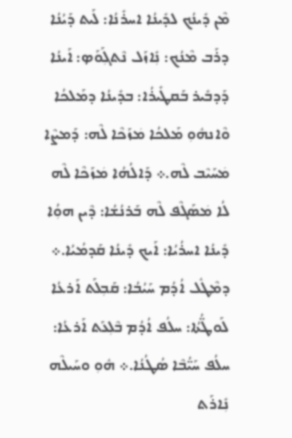ܡܶܢ ܕܺܝܢܳܟ ܠܕܺܝܢܳܐ ܐܚܪܺܢܳܐ: ܠܰܝܬ ܕܰܝܳܢܳܐ ܕܪܰܒ ܡܶܢܳܟ: ܢܼܺܐܙܰܠ ܢܶܬܓܼܰܘܰܤ: ܐܰܝܢܳܐ ܕܰܕܒܺܝܪ ܒܰܩܛܺܝܪܳܐ: ܒܕܺܝܢܳܐ ܕܡܰܠܟܳܐ ܘܶܐܢܗܽܘܼ ܡܰܠܟܳܐ ܡܿܙܰܟܶܐ ܠܶܗ: ܕܰܡܨܶܐ ܡܿܚܰܝܶܒ ܠܶܗ.܀ ܕܰܐܠܳܗܳܐ ܡܿܙܰܟܶܐ ܠܶܗ ܠܳܐ ܡܿܣܰܓܶܦ ܠܶܗ ܒܰܪܢܳܫܳܐ: ܕܶܝܢ ܗܘܼܳܐ ܕܺܝܢܳܐ ܐܚܪܳܝܳܐ: ܐܰܝܟ ܕܺܝܢܳܐ ܩܰܕܡܳܝܳܐ.܀ ܕܡܶܛܽܠ ܐܳܕܳܡ ܚܰܝܳܒܳܐ: ܩܰܒܼܠܰܬ ܐܰܪܥܳܐ ܠܰܘܛ̈ܳܬܳܐ: ܚܠܳܦ ܐܳܕܳܡ ܒܶܠܼܥܰܬ ܐܰܪܥܳܐ: ܚܠܳܦ ܚܰܝ̈ܳܒܶܐ ܣܳܛܳܢܳܐ.܀ ܗܽܘܼ ܘܚܰܝܠܶܗ ܢܼܺܐܪܰܬ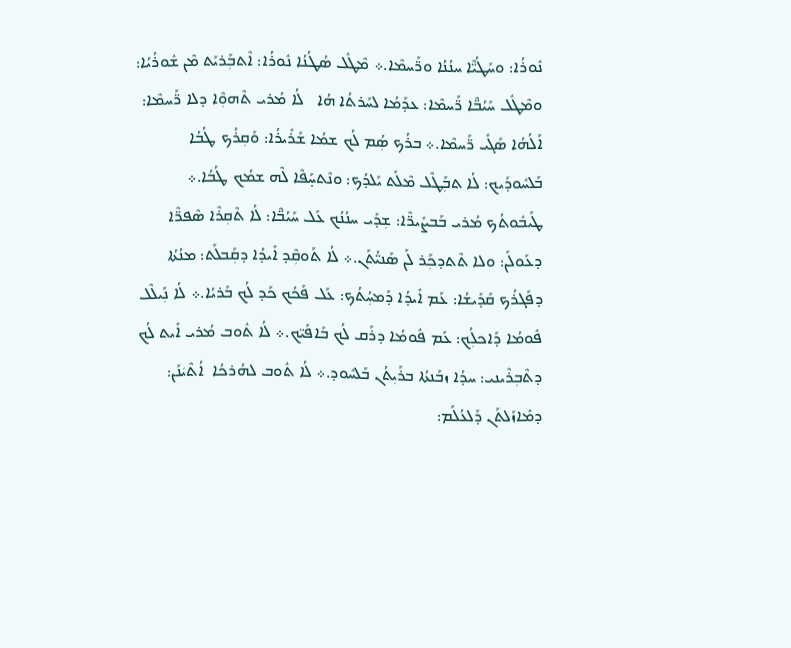ܢܽܘܪܳܐ: ܘܚܰܛܳܝ̈ܶܐ ܚܢܳܢܳܐ ܘܪ̈ܰܚܡܶܐ.܀ ܡܶܛܽܠ ܣܳܛܳܢܳܐ ܢܽܘܪܳܐ: ܐܶܬܒܼܰܪܝܰܬ ܡܶܢ ܫܽܘܪܳܝܳܐ: ܘܡܶܛܽܠ ܚܰܝܳܒ̈ܶܐ ܪ̈ܰܚܡܶܐ: ܥܕܰܡܳܐ ܠܚܰܪܬܳܐ ܗܳܐ   ܠܳܐ ܡܳܪܝ ܬܶܗܘܼܶܐ ܕܠܐ ܪ̈ܰܚܡܶܐ: ܐܰܠܳܗܳܐ ܣܰܓܺܝ ܪ̈ܰܚܡܶܐ.܀ ܒܪܳܟ ܣܼܳܡ ܠܳܟ ܫܡܳܐ ܫܰܪܺܝܪܳܐ: ܘܰܩܼܪܳܟ ܛܳܒܳܐ ܒܰܠܚܽܘܕܰܝܟ: ܠܳܐ ܬܒܼܰܛܶܠ ܡܶܠܰܬ ܝܰܠܕܳܟ: ܘܢܶܬܚ̣ܰܦܶܐ ܠܶܗ ܫܡܳܟ ܛܳܒܳܐ.܀ ܛܰܝܒܽܘܬܳܟ ܡܳܪܝ ܒܰܒܨܺܝܪ̈ܶܐ: ܫܼܕܺܝ ܚܢܳܢܳܟ ܥܰܠ ܚܰܝܳܒ̈ܶܐ: ܠܳܐ ܬܶܩܼܪܶܐ ܣܶܦܪ̈ܶܐ ܕܥܰܘܠܰܢ: ܘܠܐ ܬܶܬܕܟܼܰܪ ܠܰܢ ܣܰܢܝ̈ܳܬܰܢ.܀ ܠܳܐ ܬܰܘܩܼܶܕ ܐܺܝܕܳܐ ܕܩܼܰܒܠܰܬ: ܡܢܳܬܳܐ ܕܦܰܓܪܳܟ ܩܰܕܺܝܫܳܐ: ܥܰܡ ܐܺܝܕܳܐ ܕܰܡܚܼܳܬܳܟ: ܥܰܠ ܦܰܟܳܟ ܟܰܕ ܠܳܟ ܒܰܪܝܳܐ.܀ ܠܳܐ ܢܼܰܝܠܶܠ ܦܽܘܡܳܐ ܕܰܐܟܠܼܳܟ: ܥܰܡ ܦܽܘܡܳܐ ܕܪܰܩ ܠܳܟ ܒܰܐܦܰܝ̈ܟ.܀ ܠܳܐ ܬܽܘܒ ܡܳܪܝ ܐܺܝܬ ܠܳܟ ܕܬܶܒܼܪܶܝܢܝ: ܚܕܳܐ ܙܒܰܢܬܳܐ ܒܪܰܝܼܬܳܢ ܒܰܠܚܽܘܕ.܀ ܠܳܐ ܬܽܘܒ ܠܗܳܪܟܳܐ  ܐܳܬܶܝܿܢܰܢ: ܕܡܺܐܙܰܠܬܰܢ ܕܰܠܥܳܠܰܡ: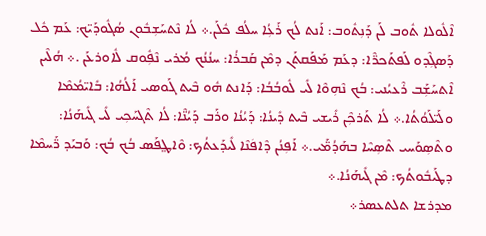ܐܶܠܽܘܠܐ ܬܽܘܒ ܠܰܢ ܕܰܢܼܬܽܘܒ: ܐܰܢܬ ܠܳܟ ܪܰܥܼܳܐ ܚܠܳܦ ܟܽܠܰܢ.܀ ܠܳܐ ܢܶܬܚܰܫܼܒܽܘܢ ܣܳܓܽܘܕܰܝ̈ܟ: ܥܰܡ ܟܽܠ ܕܰܣܓܼܶܕܘ ܠܰܦܬܰܟܪ̈ܶܐ: ܕܥܰܡ ܡܰܦܰܩܬܰܢ ܕܡܶܢ ܩܰܒܪܳܐ: ܚܢܳܢܳܟ ܡܳܪܝ ܢܶܦܼܽܘܩ ܠܽܐܘܪܥܰܢ .܀ ܗܳܠܶܝܢ ܐܶܬܚܰܫܼܰܒ ܪܶܥܝܳܢܝ: ܒܳܟ ܢܶܗܼܘܶܐ ܠܺܝ ܠܽܘܒܳܒܳܐ: ܕܰܐܢܬ ܗܽܘ ܒܶܝܬ ܓܰܘܣܝ ܐܰܠܳܗܳܐ: ܒܺܐܝ̈ܡܳܡܶܐ ܘܠܰܝ̈ܠܰܘܳܬܳܐ.܀ ܠܳܐ ܬܰܪܟܼܶܢ ܪܺܝܫܝ ܒܶܝܬ ܕܺܝܢܳܐ: ܕܰܝܳܢܳܐ ܘܪܰܒ ܕܰܝܳܢ̈ܶܐ: ܠܳܐ ܬܶܓܚܰܟܼܝ ܠܺܝ ܓܺܝܗܰܢܳܐ: ܘܬܶܣܼܘܰܚܝ ܬܶܣܼܚܶܐ ܒܗܰܕܳܡ̈ܰܝ.܀ ܐܰܦܼܢܳܢ ܕܶܐܦܿܢܶܐ ܠܺܝܕܰܥܬܳܟ: ܘܶܐܛ݀ܦܰܣ ܒܳܟ ܒܳܟ: ܘܰܒܝܰܕ ܪ̈ܰܚܡܶܐ ܕܛܰܝܒܽܘܬܳܟ: ܡܶܢ ܓܺܝܗܰܢܳܐ.܀
ܡܕܪܫܐ ܬܠܬܥܣܪ܀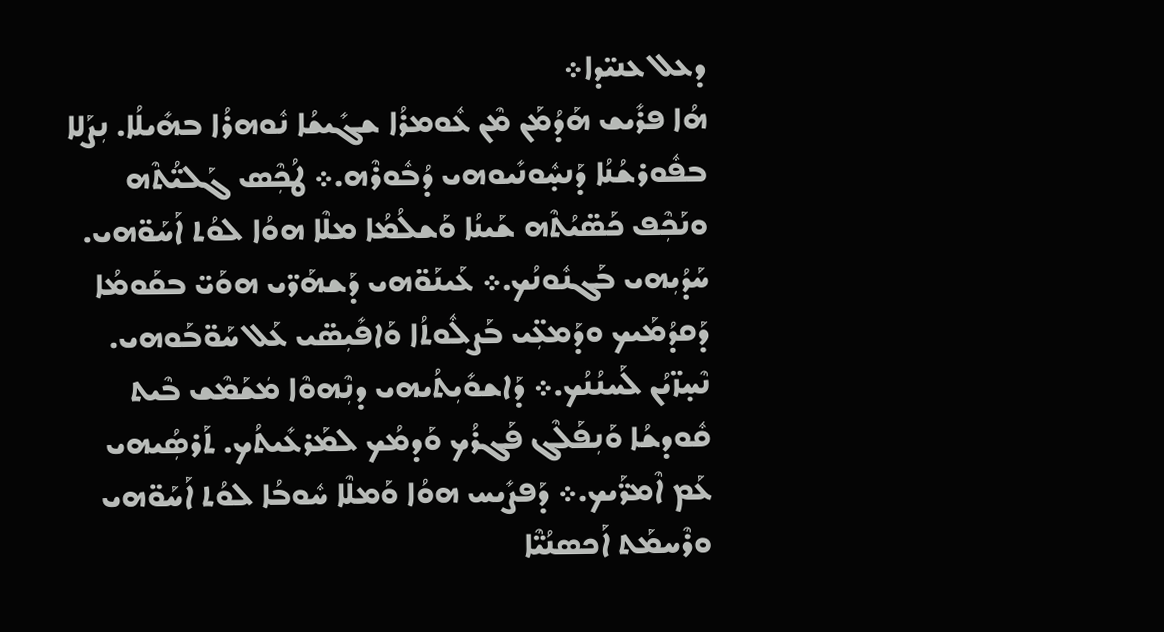ܕܥܠ ܥܢܝ̈ܕܐ܀
ܗܳܐ ܦܪܺܝܫ ܗܰܕܳܡܰܢ ܡܶܢ ܥܽܘܡܪܳܐ ܫܓܺܝܫܳܐ ܢܽܘܗܪܳܐ ܒܗܺܝܠܳܐ. ܢܼܨܰܠܐ ܒܦܽܘܪܫܳܢܳܐ ܕܰܢܚ̣ܽܘܢܺܝܘܗܝ ܕܳܒܽܘܪܶܗ.܀ ܛܳܟܼܶܣ ܓܰܠܝ̈ܳܬܶܗ ܘܢܰܟܼܶܦ ܟܰܣ̈ܝܳܬܶܗ ܫܰܝܢܳܐ ܘܰܫܠܳܡܳܐ ܡܠܶܐ ܗܘܳܐ ܠܘܳܬ ܐܰܚܰܘ̈ܗܝ. ܚܰܕܳܝܼܗܝ ܒܰܓܢܽܘܢܳܟ.܀ ܥܰܝܢܰܘ̈ܗܝ ܕܰܫܗܰܪ̈ܝ ܗܘܰܝ̈ ܒܩܰܘܡܳܐ ܕܰܩܕܳܡܰܝܟ ܘܕܰܡܥܼ̈ܝ ܒܰܨܠܽܘܬܳܐ ܘܰܐܦܺܝܼܣ̈ܝ ܥܰܠ ܚܰܘ̈ܒܰܘܗܝ. ܢܶܚ̣ܙ̈ܝܳܢ ܠܰܚܢܳܢܳܟ.܀ ܕܰܐܫܘܺܝܼܬܳܝܗܝ ܕܢܼܶܗܘܶܐ ܡܿܫܰܡܶܫ ܒܶܝܬ ܩܽܘܕܫܳܐ ܘܰܢܼܦܰܠܶܓ ܦܰܓܪܳܟ ܘܰܕܡܳܟ ܠܡܰܪܥܺܝܬܳܟ. ܬܰܪܣܼܳܝܗܝ ܥܰܡ ܐܶܡܪ̈ܰܝܟ.܀ ܕܰܦܨܺܝܚ ܗܘܳܐ ܘܰܡܠܶܐ ܚܽܘܒܳܐ ܠܘܳܬ ܐܰܚܰܘ̈ܗܝ ܘܪܶܚܡܰܬ ܐܰܟܣܢܳܝ̈ܶܐ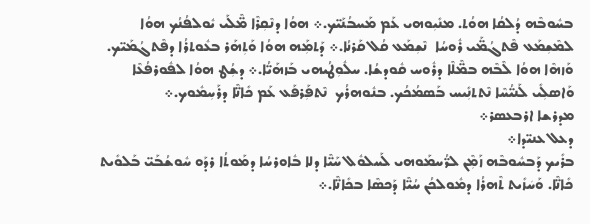ܒܚܽܘܒܶܗ ܕܳܠܩܳܐ ܗܘܳܬ. ܡܢܺܝܼܘܗܝ ܥܰܡ ܡܰܚܒܳܢܰܝ̈ܟ.܀ ܗܘܳܐ ܕܢܶܩܼܪܶܐ ܡ̈ܶܠܰܝ ܝܽܘܠܦܳܢܳܟ ܗܘܳܐ ܠܡܶܫܼܡܰܥ ܦܶܬܓܳܡ̈ܰܝ ܪܽܘܚܳܐ  ܢܶܫܼܡܰܥ ܩܳܠ ܩܰܪܢܳܐ.܀ ܕܰܬܡܼܰܗ ܗܘܳܐ ܘܰܬܼܗܰܪ ܒܥܽܘܬܪܳܐ ܕܦܶܬܓܳܡܰܝ̈ܟ. ܘܰܙܗܶܐ ܗܘܳܐ ܠܶܒܶܗ ܒܡ̈ܶܠܶܐ ܕܪܽܘܚ ܩܽܘܕܫܳܐ. ܚܠܽܘܼܛܳܝܗܝ ܒܰܙܗܰܝ̈ܳܐ.܀ ܕܫܼܳܛ ܗܘܳܐ ܠܦܽܘܪܦܳܥܶܐ ܘܰܐܣܠܼܺܝ ܠܰܢܝ̈ܳܚܶܐ ܢܶܬܬܢܼܺܝܚ ܒܰܣܡܳܟܳܟ. ܒܢܽܘܗܪܳܟ  ܢܶܬܦܼܰܪܦܰܥ ܥܰܡ ܟܺܐܢ̈ܶܐ ܕܪܰܚܼܡܽܘܟ.܀
ܡܕܪܫܐ ܐܪܒܥܣܪ܀
ܕܥܠ ܥܢܝ̈ܕܐ܀
ܒܪܺܝܟ ܕܰܒܚܽܘܒܶܗ ܙܰܡܼܶܢ ܠܪ̈ܳܚܡܰܘܗܝ ܠܰܚܠܘܽܠ ܚܰܝ̈ܶܐ ܕܠܐ ܒܽܐܘܪܚܳܐ ܕܡܰܘܬܳܐ ܪܕܰܘ ܚܽܘܫܳܒܰܝ̈ ܒܰܠܘܺܝܬ ܟܺܐܢ̈ܶܐ. ܘܰܚܿܙܺܝܬ ܬܶܗܪܳܐ ܕܡܽܘܠܟܳܢ ܚܳܝ̈ܶܐ ܕܰܟܣܶܐ ܒܟܺܐܢ̈ܶܐ.܀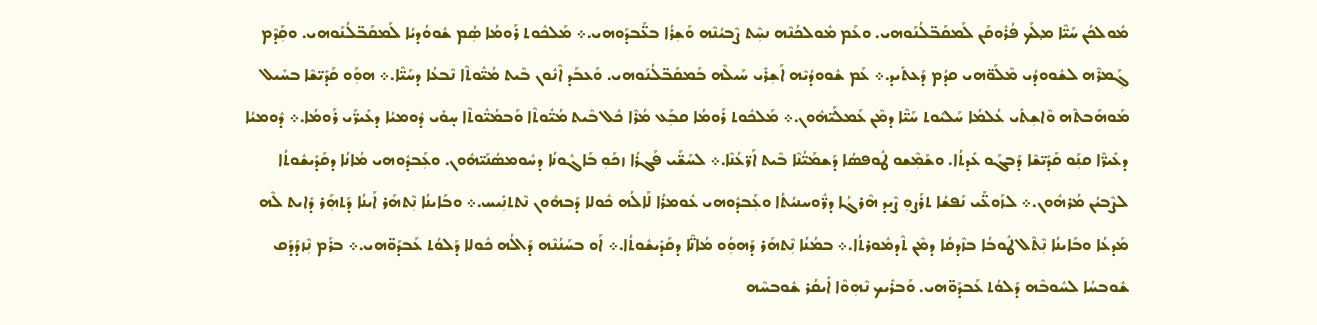ܡܽܘܠܟܳܢ ܚܰܝ̈ܶܐ ܡ݂ܠܰܟ ܦܳܪܽܘܩܰܢ ܠܰܡܩܰܒ̈ܠܳܢܰܘܗܝ. ܘܥܰܡ ܡܽܘܠܟܳܢܶܗ ܢܚܼܶܬ ܨܶܒܝܳܢܶܗ ܘܰܫܼܪܳܐ ܒܥ̈ܰܒܕܰܘܗܝ.܀ ܡܰܠܟܽܘܬ ܪܰܘܡܳܐ ܣܼܳܡ ܫܽܘܘܳܕܝܳܐ ܠܰܡܩܰܒ̈ܠܳܢܰܘܗܝ. ܘܩܼܰܕܶܡ ܓܼܰܡܪܶܗ ܠܫܽܘܘܕܳܝ ܡܶܠܰܘ̈ܗܝ ܩܕܳܡ ܕܰܥܬܺܝܕ.܀ ܥܰܡ ܫܽܘܘܕܳܝܶܗ ܐܰܫܼܪܺܝ ܚܰܝܠܶܗ ܒܰܡܩܰܒ̈ܠܳܢܰܘܗܝ. ܘܰܥܒܰܕ ܐܶܢܽܘܢ ܒܶܝܬ ܡܳܝ̈ܽܘܬܶܐ ܢܶܒܥܳܐ ܕܚܰܝ̈ܶܐ.܀ ܗܘܼܰܘ ܩܰܕܺܝ̈ܫܶܐ ܒܚܺܝܠ ܡܰܘܗܰܒܬܶܗ ܘܶܐܫܼܬܺܝ ܥܳܠܡܳܐ ܚܰܠܝܽܘܬ ܚܰܝ̈ܶܐ ܕܡܶܢ ܥܰܡܠܰܝ̈ܗܽܘܢ.܀ ܡܰܠܟܽܘܬ ܪܰܘܡܳܐ ܩܒܼܰܥ ܡܳܪܶܐ ܟܽܠ ܒܶܝܬ ܡܳܝ̈ܽܘܬܶܐ ܘܰܒܡܳܝ̈ܽܘܬܶܐ ܚ̣ܘܺܝ ܕܽܘܡܝܳܐ ܕܥܺܝܪ̈ܰܝ ܪܰܘܡܳܐ.܀ ܕܽܘܡܝܳܐ ܕܥܺܝܪ̈ܶܐ ܩܢܼܰܘ ܩܰܕܺܝ̈ܫܶܐ ܕܰܒܓܰܘ ܥܺܕܬܳܐ. ܘܫܰܡܼܶܫܘ ܛܽܘܦܣܳܐ ܕܰܫܡܰܝ̈ܳܢܶܐ ܒܶܝܬ ܐܰܪ̈ܥܳܢܶܐ.܀ ܠܚܰܫ̈ܰܝ ܦܰܓܪܳܐ ܙܟܰܘܼ ܒܰܐܓܽܘܢܳܐ ܕܚܽܘܡܣܳܢܰܝ̈ܗܽܘܢ. ܘܥܼܰܒܕܽܘܗܝ ܡܳܐܢܳܐ ܕܩܰܕܺܝܫܽܘܬܳܐ ܠܨܶܒܝܳܢ ܡܳܪܗܽܘܢ.܀ ܠܙܰܘܥ̈ܰܝ ܢܰܦܫܳܐ ܬܪܰܨܘܼ ܨܶܝܕ ܗܶܪܓܳܐ ܕܪ̈ܽܘܚܢܝܳܬܳܐ ܘܥܼܰܒܕܽܘܗܝ ܥܽܘܡܪܳܐ ܠܰܐܠܳܗ ܟܽܘܠܐ ܕܰܒܗܽܘܢ ܢܶܬܬܢܼܺܝܚ.܀ ܘܒܰܐܝܢܳܐ ܢܼܶܬܗܰܪ ܐܰܝܢܳܐ ܕܰܬܗܼܰܪ ܕܺܐܝܬ ܠܶܗ ܡܰܕܥܳܐ ܘܒܰܐܝܢܳܐ ܢܼܶܬܶܠ ܛܽܘܒܳܐ ܒܙܶܕܩܳܐ ܕܡܶܢ ܬܶܕܡܽܘܪܬܳܐ.܀ ܒܡܳܢܳܐ ܢܼܶܬܗܰܪ ܕܰܗܘܼܳܘ ܡܳܐܢ̈ܶܐ ܕܩܰܕܺܝܫܽܘܬܳܐ.܀ ܐܰܘ ܒܚܰܢܳܢܶܗ ܕܰܐܠܳܗ ܟܽܘܠܐ ܕܰܠܘܳܬ ܥܰܒܕܰܘ̈ܗܝ.܀ ܒܪܰܡ ܢܼܶܙܕܰܕܰܩ ܫܽܘܒܚܳܐ ܠܚܽܘܒܶܗ ܕܰܠܘܳܬ ܥܰܒܕܰܘ̈ܗܝ. ܘܰܒܪܺܝܟ ܢܶܗܼܘܶܐ ܐܺܝܩܳܪ ܫܽܘܒܚܶܗ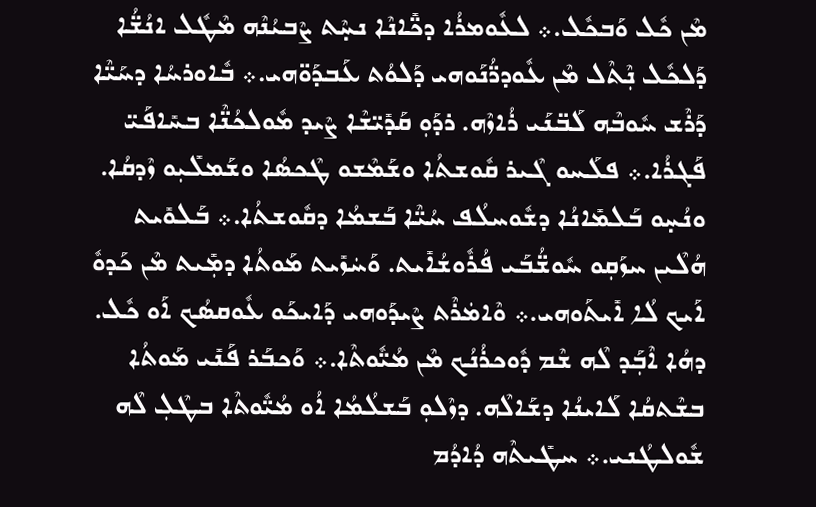ܡܶܢ ܟܽܠ ܘܰܒܟܽܠ.܀ ܠܥܽܘܡܪܳܐ ܕܟ̈ܺܐܢܶܐ ܢܚ̣ܶܬ ܨܶܒܝܳܢܶܗ ܡܶܛܽܠ ܐܢܳܫ̈ܳܐ ܕܰܠܟܽܠ ܢܼܶܬܶܠ ܡܶܢ ܥܽܘܕܪ̈ܳܢܰܘܗܝ ܕܰܠܘܳܬ ܥܰܒܕܰܘ̈ܗܝ.܀ ܒܽܐܘܪܚܳܐ ܕܚܰܝ̈ܶܐ ܕܰܪܶܫ ܚܽܘܒܶܗ ܠܰܒ̈ܢܰܝ ܪܳܐܙܶܗ. ܪܕܰܘܼ ܩܰܕܺܝ̈ܫܶܐ ܨܶܝܕ ܡܽܘܠܟܳܢ̈ܶܐ ܒܚܺܐܦܰܝ̈ ܦܰܓܪܳܐ.܀ ܦܠܰܚܘ ܓܶܝܪ ܩܽܘܫܬܳܐ ܘܫܰܡܶܫܘ ܛܶܟܣܳܐ ܘܫܰܡܠܺܝܼܘ ܙܶܕܩܳܐ. ܘܢܳܚ̣ܘ ܒܰܠܡܺܐܢܳܐ ܕܫܽܘܚܠܳܦ ܚܳܝ̈ܶܐ ܒܰܫܡܳܐ ܕܩܽܘܫܬܳܐ.܀ ܒܰܠܘܺܝܬ ܗܳܠܶܝܢ ܚܙܰܩܼܘ ܚܽܘܫ̈ܳܒܰܝ ܦܳܪܽܘܫܳܐܺܝܬ. ܘܰܚܿܙܺܝܬ ܡܰܘܬܳܐ ܕܡܼܺܝܬ ܡܶܢ ܟܰܕܘܽ ܐܰܝܟ ܠܳܐ ܐܺܝܬܰܘܗܝ.܀ ܘܶܐܡܿܪܶܬ ܨܶܝܕܰܘܗܝ ܕܰܐܝܟܰܘ ܥܽܘܩܣܳܟ ܐܰܘ ܟܽܠ. ܕܗܳܐ ܐܶܒܼܰܕ ܠܶܗ ܫܶܡ ܕܽܘܟܪܳܢܳܟ ܡܶܢ ܡܳܝ̈ܽܘܬܶܐ.܀ ܘܰܟܒܰܪ ܦܰܢܺܝ ܡܰܘܬܳܐ ܒܫܶܬܩܳܐ ܠܰܐܝܢܳܐ ܕܫܰܐܠܶܗ. ܕܙܶܠܘܼ ܒܰܫܠܳܡܳܐ ܐܳܘ ܡܳܝ̈ܽܘܬܶܐ ܒܛܶܠܼ ܠܶܗ ܫܽܘܠܛܳܢܝ.܀ ܚܛܺܝܬܶܗ ܕܳܐܕܳܡ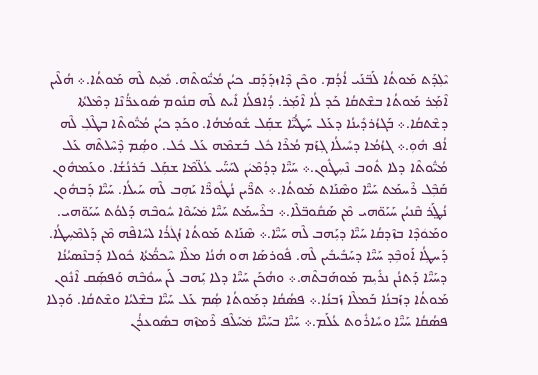ܝܶܠܼܕܰܬ ܡܰܘܬܳܐ ܠܰܒ̈ܢܰܝ ܐܳܕܳܡ. ܘܟܶܢ ܕܶܐܙܕܰܕܰܩ ܟܝܳܢ ܡܳܝ̈ܽܘܬܶܗ. ܡܺܝܼܬ ܠܶܗ ܡܰܘܬܳܐ.܀ ܗܳܠܶܝܢ ܐܶܡ݂ܰܪ ܡܰܘܬܳܐ ܒܫܶܬܩܳܐ ܟܰܕ ܠܳܐ ܐܶܡ݂ܰܪ. ܕܳܐܦܠܳܐ ܐܺܝܬ ܠܶܗ ܩܢܽܘܡ ܣܽܘܥܪ̈ܳܢܶܐ ܕܡܶܠܬܳܐ ܕܫܶܬܩܳܐ.܀ ܒܰܓܙܳܪܕܺܝܢܳܐ ܕܥܰܠ ܚܰܛܳܝ̈ܶܐ ܫܩܼܰܠ ܫܽܘܡܳܗܳܐ. ܘܟܰܕ ܟܝܳܢ ܡܳܝ̈ܽܘܬܶܐ ܒܛܶܠܼ ܠܶܗ ܐܳܦ ܗܽܘܼ.܀ ܓܙܳܡܳܐ ܕܚܺܝܠܳܐ ܓܼܙܰܡ ܡܳܪܶܐ ܟܽܠ ܒܰܫܡܶܗ ܥܰܠ ܟܽܠ. ܘܣܼܳܡ ܕܶܚܶܠܬܶܗ ܥܰܠ ܡܳܝ̈ܽܘܬܶܐ ܕܠܐ ܬܽܘܒ ܢܶܚܼܛܽܘܢ.܀ ܚܰܝ̈ܶܐ ܕܕܳܡܶܝܿܢ ܠܚܰܝ̈ܰܝ ܥܳܠ̈ܡܶܐ ܫܩܼܰܠ ܒܰܪܢܳܫܳܐ. ܘܥܰܡܗܽܘܢ ܩܰܒܼܶܠ ܪܶܚܡܰܬ ܚܰܝ̈ܶܐ ܘܣܶܢܰܐܬ ܡܰܘܬܳܐ.܀ ܬܪ̈ܶܝܢ ܢܳܛܽܘܪ̈ܶܐ ܝܰܗܼܒ ܠܶܗ ܚܰܝܠܳܐ. ܚܰܝ̈ܶܐ ܕܰܒܗܽܘܢ ܢܳܛ݀ܰܪ ܩܶܢܝܳܢ ܚܰܝܰܘ̈ܗܝ ܡܶܢ ܣܰܩܽܘܒ̈ܠܶܐ.܀ ܒܪܶܚܡܰܬ ܚܰܝ̈ܶܐ ܡܿܚܰܘܶܐ ܚܽܘܒܶܗ ܕܰܠܘܳܬ ܚܰܝܰܘ̈ܗܝ. ܘܡܰܘܿܕܶܐ ܒܙܶܕܩܳܐ ܚܰܝ̈ܶܐ ܕܝܼܰܗܒ ܠܶܗ ܚܰܝ̈ܶܐ.܀ ܣܶܢܰܐܬ ܡܰܘܬܳܐ ܙܳܓܿܪܳܐ ܠܚܺܐܦܶܗ ܡܶܢ ܕܰܠܡܶܚܼܛܳܐ. ܕܰܚܛܼܳܐ ܐܰܘܒܼܶܕ ܚܰܝ̈ܶܐ ܕܚܰܒܺܝܒܺܝܢ ܠܶܗ. ܦܽܘܪܣܰܐ ܗܘ ܗܳܢܳܐ ܡܠܶܐ ܚܶܟܡ̈ܳܬܳܐ ܟܽܘܠܐ ܕܰܒܢܶܣܝܳܢܳܐ ܕܚܰܝ̈ܶܐ ܕܰܬܢܳܢ ܢܪܺܝܼܡ ܡܰܘܗܰܒܬܶܗ.܀ ܘܗܳܟܰܢ ܚܰܝ̈ܶܐ ܕܠܐ ܝܼܰܗܒ ܠܰܢ ܚܘܽܒܶܗ ܘܰܦܣܼܰܩ ܐܶܢܽܘܢ ܡܰܘܬܳܐ ܕܙܰܒܢܳܐ ܒܰܡܠܶܐ ܙܰܒܢܳܐ.܀ ܦܣܳܩܳܐ ܕܡܰܘܬܳܐ ܣܼܳܡ ܥܰܠ ܚܰܝ̈ܶܐ ܒܫܶܠܝܳܐ ܘܫܶܬܩܳܐ. ܘܰܕܠܐ ܦܣܳܩܳܐ ܚܰܝ̈ܶܐ ܘܚܺܐܪܽܘܬ ܥܳܠܰܡ.܀ ܚܰܝ̈ܶܐ ܒܚܰܝ̈ܶܐ ܡܿܚܰܠܶܦ ܪܶܡܙܶܗ ܒܣܽܘܥܪܳܢ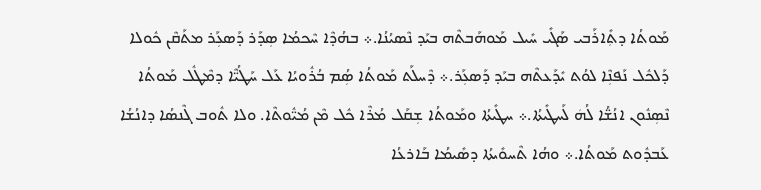ܡܰܘܬܳܐ ܕܬܼܺܐܪܰܒܝ ܣܰܓܺܝ ܚܺܝܠ ܡܰܘܗܰܒܬܶܗ ܒܝܰܕ ܢܶܣܝܳܢܳܐ.܀ ܒܗܳܕܶܐ ܚܶܟܡܳܐ ܣܼܕܰܪ ܕܰܣܥܼܰܪ ܡܬܰܩܶܢ ܟܽܘܠܐ ܕܰܠܟܽܠ ܢܰܦܢܼܶܐ ܠܘܳܬ ܝܺܕܰܥܬܶܗ ܒܝܰܕ ܕܰܣܥܼܰܪ.܀ ܕܶܚܠܰܬ ܡܰܘܬܳܐ ܣܼܳܡ ܒܳܪܽܘܝܳܐ ܥܰܠ ܚܰܛܳܝ̈ܶܐ ܕܡܶܛܽܠ ܡܰܘܬܳܐ ܢܶܣܼܢܽܘܢ ܐܢܳܫ̈ܳܐ ܠܳܗܿ ܠܰܚܛܺܝܬܳܐ.܀ ܚܛܺܝܬܳܐ ܘܡܰܘܬܳܐ ܫܼܩܰܠ ܡܳܪܶܐ ܟܽܠ ܡܶܢ ܡܳܝ̈ܽܘܬܶܐ. ܘܠܐ ܬܽܘܒ ܓܶܢܣܳܐ ܕܐܢܳܫܳܐ ܥܰܒܕܽܘܬ ܡܰܘܬܳܐ.܀ ܘܗܳܐ ܬܶܚܘܺܝܬܳܐ ܕܣܺܝܡܳܐ ܒܰܐܪܥܳܐ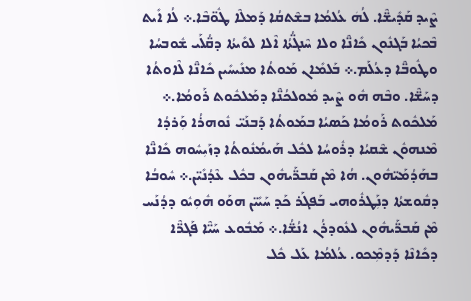ܨܶܝܕ ܩܰܕܺܝܫ̈ܶܐ. ܠܳܗܿ ܥܳܠܡܳܐ ܒܫܶܬܩܳܐ ܕܰܡܠܶܐ ܛܽܘ̈ܒܶܐ.܀ ܠܳܐ ܐܺܝܬ ܒܶܟܝܳܐ ܒܰܓܢܽܘܢ ܟܺܐܢ̈ܶܐ ܘܠܐ ܚܶܢܓ̈ܳܬܳܐ ܐܶܠܐ ܠܘܺܝܬܳܐ ܕܩ̈ܳܠܰܝ ܫܽܘܒܚܳܐ ܘܛܽܘܒ̈ܶܐ ܕܥܳܠܰܡ.܀ ܒܰܠܡܺܐܢ ܡܰܘܬܳܐ ܡܢܺܝܚܺܝܢ ܟܺܐܢ̈ܶܐ ܠܶܐܘܬܳܐ ܕܚܰܫ̈ܶܐ. ܘܒܶܗ ܗܽܘ ܨܶܝܕ ܡܽܘܠܟܳܢ̈ܶܐ ܕܡܰܠܟܽܘܬ ܪܰܘܡܳܐ.܀ ܡܰܠܟܽܘܬ ܪܰܘܡܳܐ ܟܰܣܝܳܐ ܒܡܰܘܬܳܐ ܕܰܒܢܰܝ̈ ܢܽܘܗܪܳܐ ܘܼܰܪܕܳܐ ܡܶܢܗܘܽܢ ܫܶܩܝܳܐ ܕܪܽܘܚܳܐ ܠܟܽܠ ܗܰܝܡܳܢܽܘܬܳܐ ܕܙܰܝܼܚܽܘܗ ܟܺܐܢ̈ܶܐ ܒܗܰܕܳܡܰܝ̈ܗܽܘܢ. ܗܳܐ ܡܶܢ ܩܰܒܪ̈ܰܝܗܽܘܢ ܒܟܽܠ ܥܶܕܳܢܺܝ̈ܢ.܀ ܚܽܘܒܳܐ ܕܩܽܘܫܬܳܐ ܕܢܼܰܛܪܽܘܗܝ ܒܰܦܓܰܪ ܟܰܕ ܚܰܝܺܝ̈ܢ ܗܘܰܘ ܗܽܘܼܝܽܘ ܕܕܳܢܰܚ ܡܶܢ ܩܰܒܪ̈ܰܝܗܽܘܢ ܠܥܽܘܕܪܳܢ ܐܢܳܫ̈ܳܐ.܀ ܡܰܒܽܘܥ ܚܰܝ̈ܶܐ ܦܰܓܪ̈ܶܐ ܕܟܺܐܢܶܐ ܕܰܕܡܼܶܟܘ. ܥܳܠܡܳܐ ܥܰܠ ܟܽܠ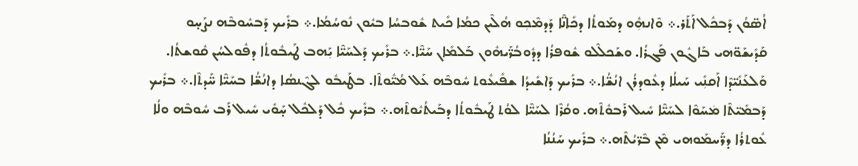ܐܳܣ̈ܘܳܢ ܕܰܒܟܽܠ ܐܰܬܰܪ.܀ ܘܶܐܢܗܼܽܘ ܕܡܰܘܬܳܐ ܕܟܺܐܢ̈ܶܐ ܕܰܕܡܶܟܼܘ ܗܳܠܶܝܢ ܟܡܳܐ ܟܺܝܬ ܫܽܘܒܚܳܐ ܒܝܽܘܢ ܢܽܘܚܳܡܳܐ.܀ ܒܪܺܝܟ ܕܰܒܚܽܘܒܶܗ ܢܨܰܚ̣ܘ ܩܰܕܺܝܫܰܘ̈ܗܝ ܒܰܐܓܽܘܢ ܦܰܓܪܳܐ. ܘܫܰܟܠܶܠܘ ܫܽܘܦܪܳܐ ܕܕܽܘܒܳܪ̈ܰܝܗܽܘܢ ܒܰܠܡܺܐܢ ܚܰܝ̈ܶܐ.܀ ܒܪܺܝܟ ܕܰܠܚܰܝ̈ܶܐ ܝܼܰܗܒ ܛܰܝܒܽܘܬܳܐ ܕܦܽܘܠܚܳܢ ܩܽܘܫܬܳܐ. ܘܰܠܥܰܢܺܝ̈ܕܶܐ ܐܰܩܢܼܺܝ ܚܰܝܠܳܐ ܕܥܽܘܕܪܳܢ ܐܢܳܫ̈ܳܐ.܀ ܒܪܺܝܟ ܕܰܐܫܺܝܕܳܐ ܫܦܺܝܥܽܘܬ ܚܽܘܒܶܗ ܥܰܠ ܡܳܝ̈ܽܘܬܶܐ. ܒܛܰܝܒܽܘ ܠܓܶܢܣܳܐ ܕܐܢܳܫ̈ܳܐ ܒܚܰܝ̈ܶܐ ܚ̈ܰܕܬܶܐ.܀ ܒܪܺܝܟ ܕܰܒܡܺܝ̈ܬܶܐ ܡܿܚܰܘܶܐ ܠܚܰܝ̈ܶܐ ܚܺܝܠ ܪܰܒܘܽܬܶܗ. ܘܩܳܪܶܐ ܠܚܰܝ̈ܶܐ ܠܘܳܬ ܛܰܝܒܽܘܬܳܐ ܕܒܰܝܬܳܝܽܘܬܶܗ.܀ ܒܪܺܝܟ ܟܽܠ ܕܰܠܟܽܠ ܚ̣ܰܘܺܝ ܚܺܝܠ ܪܰܒ ܚܽܘܒܶܗ ܘܠܳܐ ܥܽܘܬܪܳܐ ܕܪ̈ܰܚܡܰܘܗܝ ܡܶܢ ܒܶܪ̈ܝܳܬܶܗ.܀ ܒܪܺܝܟ ܚܰܢܳܢܳܐ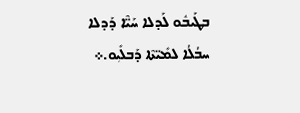ܒܛܰܝܒܽܘ ܠܰܕܠܐ ܚܰܝ̈ܶܐ ܕܰܕܠܐ ܚܒܳܠܳܐ ܠܡܺܝ̈ܬܶܐ ܕܰܒܠܺܝܼܘ.܀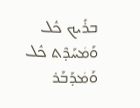ܒܪܺܝܟ ܟܽܠ ܘܰܡܿܚܰܕܶܬ ܟܽܠ ܘܰܡܿܕܰܒܰܪ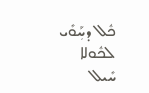ܟܽܠ ܕܚܼܰܘܺܝ ܠܟܽܘܠܐ ܚܺܝܠ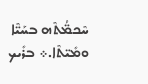ܚܶܟܡ̈ܳܬܶܗ ܒܚܰܝ̈ܶܐ ܘܡܺܝ̈ܬܶܐ.܀ ܒܪܺܝܟ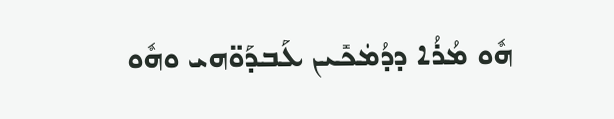ܗܽܘ ܡܳܪܳܐ ܕܕܳܡܿܟܺܝܢ ܥܰܒܕܰܘ̈ܗܝ ܘܗܽܘ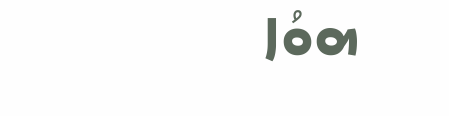ܗܘܳܐ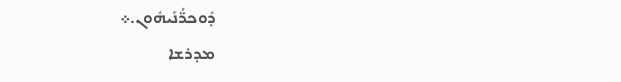ܕܽܘܟܪ̈ܳܢܰܝܗܽܘܢ.܀
ܡܕܪܫܐ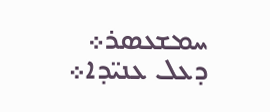ܚܡܫܥܣܪ܀
ܕܥܠ ܥܢܝ̈ܕܐ܀